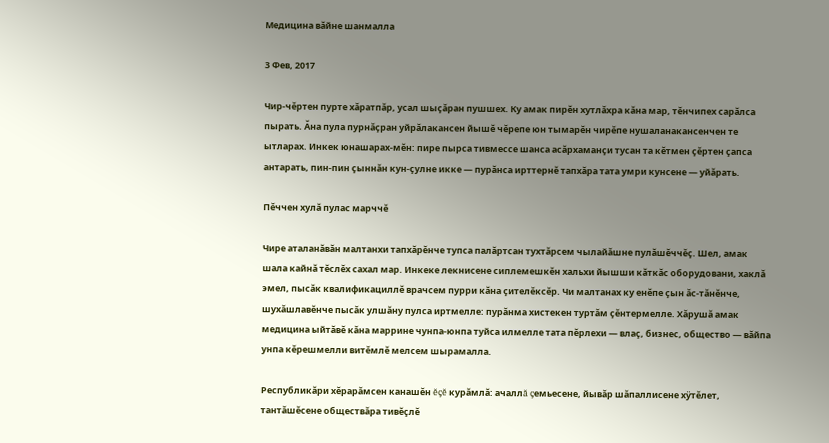Медицина вăйне шанмалла

3 Фев, 2017

Чир-чĕртен пурте хăратпăр, усал шыçăран пушшех. Ку амак пирĕн хутлăхра кăна мар, тĕнчипех сарăлса пырать. Ăна пула пурнăçран уйрăлакансен йышĕ чĕрепе юн тымарĕн чирĕпе нушаланакансенчен те ытларах. Инкек юнашарах-мĕн: пире пырса тивмессе шанса асăрхаманçи тусан та кĕтмен çĕртен çапса антарать, пин-пин çыннăн кун-çулне икке — пурăнса ирттернĕ тапхăра тата умри кунсене — уйăрать.

Пĕччен хулă пулас марччĕ

Чире аталанăвăн малтанхи тапхăрĕнче тупса палăртсан тухтăрсем чылайăшне пулăшĕччĕç. Шел, амак шала кайнă тĕслĕх сахал мар. Инкеке лекнисене сиплемешкĕн хальхи йышши кăткăс оборудовани, хаклă эмел, пысăк квалификациллĕ врачсем пурри кăна çителĕксĕр. Чи малтанах ку енĕпе çын ăс-тăнĕнче, шухăшлавĕнче пысăк улшăну пулса иртмелле: пурăнма хистекен туртăм çĕнтермелле. Хăрушă амак медицина ыйтăвĕ кăна маррине чунпа-юнпа туйса илмелле тата пĕрлехи — влаç, бизнес, общество — вăйпа унпа кĕрешмелли витĕмлĕ мелсем шырамалла.

Республикăри хĕрарăмсен канашĕн ĕçĕ курăмлă: ачаллă çемьесене, йывăр шăпаллисене хÿтĕлет, тантăшĕсене обществăра тивĕçлĕ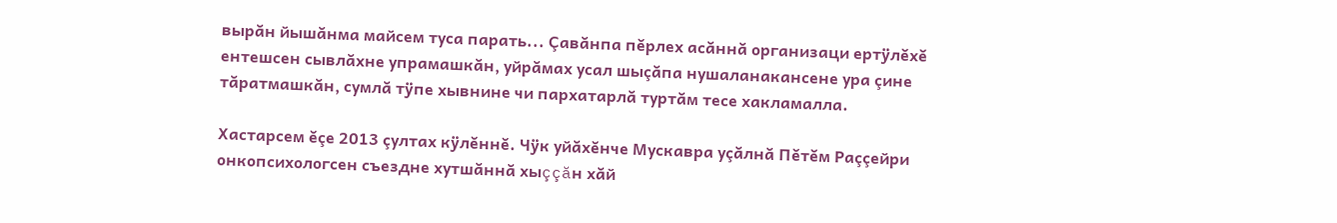вырăн йышăнма майсем туса парать... Çавăнпа пĕрлех асăннă организаци ертÿлĕхĕ ентешсен сывлăхне упрамашкăн, уйрăмах усал шыçăпа нушаланакансене ура çине тăратмашкăн, сумлă тÿпе хывнине чи пархатарлă туртăм тесе хакламалла.

Хастарсем ĕçе 2013 çултах кÿлĕннĕ. Чÿк уйăхĕнче Мускавра уçăлнă Пĕтĕм Раççейри онкопсихологсен съездне хутшăннă хыççăн хăй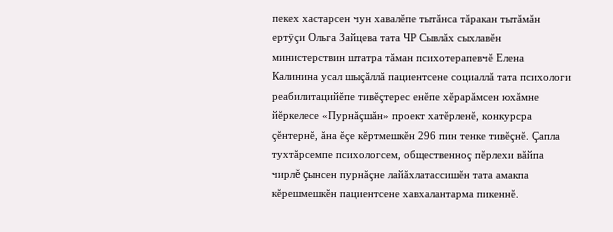пекех хастарсен чун хавалĕпе тытăнса тăракан тытăмăн ертÿçи Ольга Зайцева тата ЧР Сывлăх сыхлавĕн министерствин штатра тăман психотерапевчĕ Елена Калинина усал шыçăллă пациентсене социаллă тата психологи реабилитацийĕпе тивĕçтерес енĕпе хĕрарăмсен юхăмне йĕркелесе «Пурнăçшăн» проект хатĕрленĕ, конкурсра çĕнтернĕ, ăна ĕçе кĕртмешкĕн 296 пин тенке тивĕçнĕ. Çапла тухтăрсемпе психологсем, общественноç пĕрлехи вăйпа чирлĕ çынсен пурнăçне лайăхлатассишĕн тата амакпа кĕрешмешкĕн пациентсене хавхалантарма пикеннĕ.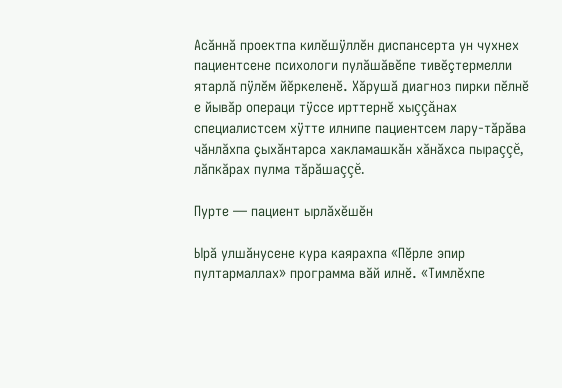Асăннă проектпа килĕшÿллĕн диспансерта ун чухнех пациентсене психологи пулăшăвĕпе тивĕçтермелли ятарлă пÿлĕм йĕркеленĕ. Хăрушă диагноз пирки пĕлнĕ е йывăр операци тÿссе ирттернĕ хыççăнах специалистсем хÿтте илнипе пациентсем лару-тăрăва чăнлăхпа çыхăнтарса хакламашкăн хăнăхса пыраççĕ, лăпкăрах пулма тăрăшаççĕ.

Пурте — пациент ырлăхĕшĕн

Ырă улшăнусене кура каярахпа «Пĕрле эпир пултармаллах» программа вăй илнĕ. «Тимлĕхпе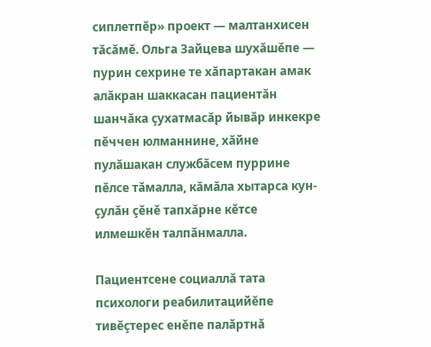сиплетпĕр» проект — малтанхисен тăсăмĕ. Ольга Зайцева шухăшĕпе — пурин сехрине те хăпартакан амак алăкран шаккасан пациентăн шанчăка çухатмасăр йывăр инкекре пĕччен юлманнине, хăйне пулăшакан службăсем пуррине пĕлсе тăмалла, кăмăла хытарса кун-çулăн çĕнĕ тапхăрне кĕтсе илмешкĕн талпăнмалла.

Пациентсене социаллă тата психологи реабилитацийĕпе тивĕçтерес енĕпе палăртнă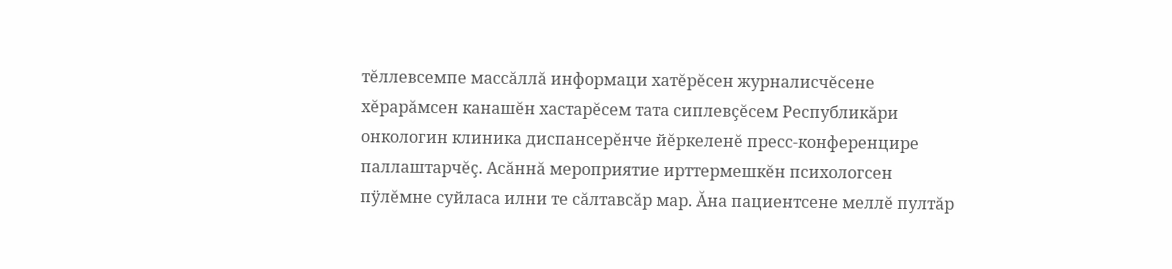тĕллевсемпе массăллă информаци хатĕрĕсен журналисчĕсене хĕрарăмсен канашĕн хастарĕсем тата сиплевçĕсем Республикăри онкологин клиника диспансерĕнче йĕркеленĕ пресс-конференцире паллаштарчĕç. Асăннă мероприятие ирттермешкĕн психологсен пÿлĕмне суйласа илни те сăлтавсăр мар. Ăна пациентсене меллĕ пултăр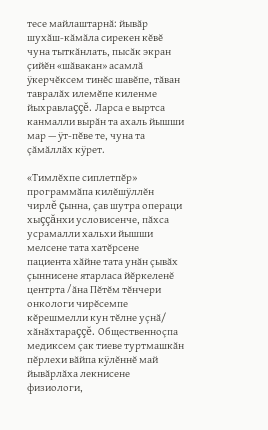тесе майлаштарнă: йывăр шухăш-кăмăла сирекен кĕвĕ чуна тыткăнлать, пысăк экран çийĕн «шăвакан» асамлă ÿкерчĕксем тинĕс шавĕпе, тăван тавралăх илемĕпе киленме йыхравлаççĕ. Ларса е выртса канмалли вырăн та ахаль йышши мар — ÿт-пĕве те, чуна та çăмăллăх кÿрет.

«Тимлĕхпе сиплетпĕр» программăпа килĕшÿллĕн чирлĕ çынна, çав шутра операци хыççăнхи условисенче, пăхса усрамалли хальхи йышши мелсене тата хатĕрсене пациента хăйне тата унăн çывăх çыннисене ятарласа йĕркеленĕ центрта /ăна Пĕтĕм тĕнчери онкологи чирĕсемпе кĕрешмелли кун тĕлне уçнă/ хăнăхтараççĕ. Общественноçпа медиксем çак тиеве туртмашкăн пĕрлехи вăйпа кÿлĕннĕ май йывăрлăха лекнисене физиологи,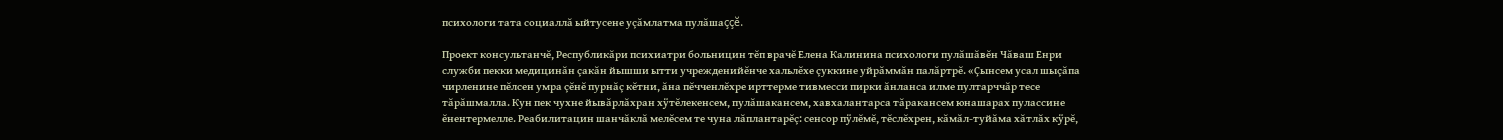психологи тата социаллă ыйтусене уçăмлатма пулăшаççĕ.

Проект консультанчĕ, Республикăри психиатри больницин тĕп врачĕ Елена Калинина психологи пулăшăвĕн Чăваш Енри служби пекки медицинăн çакăн йышши ытти учрежденийĕнче хальлĕхе çуккине уйрăммăн палăртрĕ. «Çынсем усал шыçăпа чирленине пĕлсен умра çĕнĕ пурнăç кĕтни, ăна пĕчченлĕхре ирттерме тивмесси пирки ăнланса илме пултарччăр тесе тăрăшмалла. Кун пек чухне йывăрлăхран хÿтĕлекенсем, пулăшакансем, хавхалантарса тăракансем юнашарах пулассине ĕнентермелле. Реабилитацин шанчăклă мелĕсем те чуна лăплантарĕç: сенсор пÿлĕмĕ, тĕслĕхрен, кăмăл-туйăма хăтлăх кÿрĕ,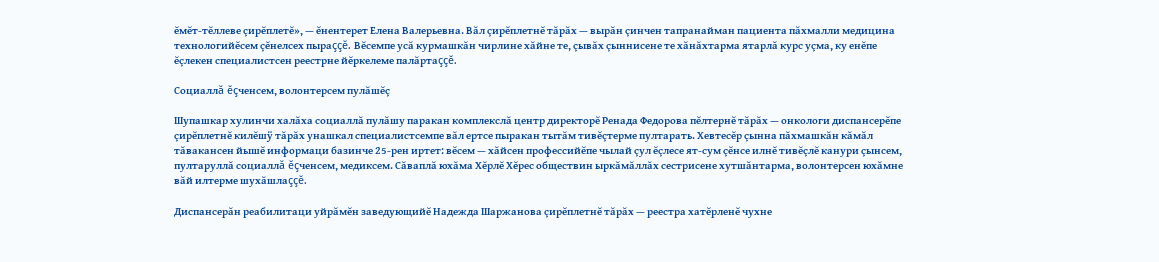ĕмĕт-тĕллеве çирĕплетĕ», — ĕнентерет Елена Валерьевна. Вăл çирĕплетнĕ тăрăх — вырăн çинчен тапранайман пациента пăхмалли медицина технологийĕсем çĕнелсех пыраççĕ. Вĕсемпе усă курмашкăн чирлине хăйне те, çывăх çыннисене те хăнăхтарма ятарлă курс уçма, ку енĕпе ĕçлекен специалистсен реестрне йĕркелеме палăртаççĕ.

Социаллă ĕçченсем, волонтерсем пулăшĕç

Шупашкар хулинчи халăха социаллă пулăшу паракан комплекслă центр директорĕ Ренада Федорова пĕлтернĕ тăрăх — онкологи диспансерĕпе çирĕплетнĕ килĕшÿ тăрăх унашкал специалистсемпе вăл ертсе пыракан тытăм тивĕçтерме пултарать. Хевтесĕр çынна пăхмашкăн кăмăл тăвакансен йышĕ информаци базинче 25-рен иртет: вĕсем — хăйсен профессийĕпе чылай çул ĕçлесе ят-сум çĕнсе илнĕ тивĕçлĕ канури çынсем, пултаруллă социаллă ĕçченсем, медиксем. Сăваплă юхăма Хĕрлĕ Хĕрес обществин ыркăмăллăх сестрисене хутшăнтарма, волонтерсен юхăмне вăй илтерме шухăшлаççĕ.

Диспансерăн реабилитаци уйрăмĕн заведующийĕ Надежда Шаржанова çирĕплетнĕ тăрăх — реестра хатĕрленĕ чухне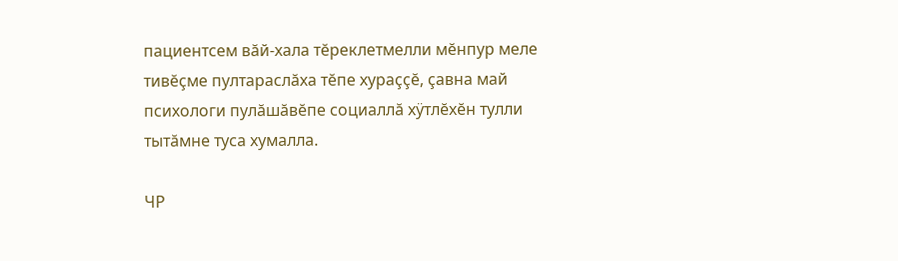пациентсем вăй-хала тĕреклетмелли мĕнпур меле тивĕçме пултараслăха тĕпе хураççĕ, çавна май психологи пулăшăвĕпе социаллă хÿтлĕхĕн тулли тытăмне туса хумалла.

ЧР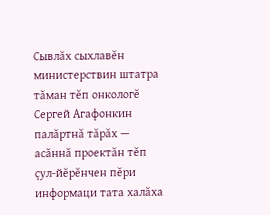Сывлăх сыхлавĕн министерствин штатра тăман тĕп онкологĕ Сергей Агафонкин палăртнă тăрăх — асăннă проектăн тĕп çул-йĕрĕнчен пĕри информаци тата халăха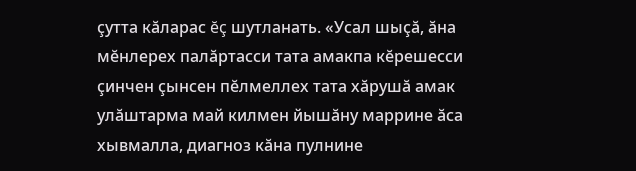çутта кăларас ĕç шутланать. «Усал шыçă, ăна мĕнлерех палăртасси тата амакпа кĕрешесси çинчен çынсен пĕлмеллех тата хăрушă амак улăштарма май килмен йышăну маррине ăса хывмалла, диагноз кăна пулнине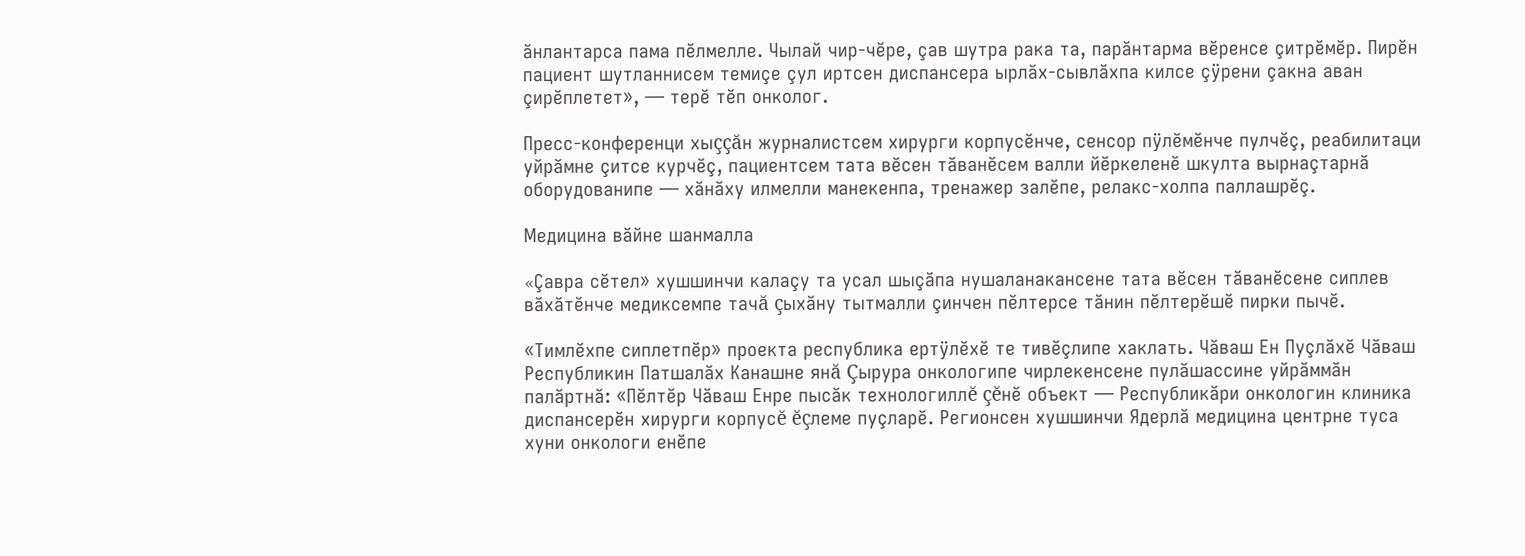ăнлантарса пама пĕлмелле. Чылай чир-чĕре, çав шутра рака та, парăнтарма вĕренсе çитрĕмĕр. Пирĕн пациент шутланнисем темиçе çул иртсен диспансера ырлăх-сывлăхпа килсе çÿрени çакна аван çирĕплетет», — терĕ тĕп онколог.

Пресс-конференци хыççăн журналистсем хирурги корпусĕнче, сенсор пÿлĕмĕнче пулчĕç, реабилитаци уйрăмне çитсе курчĕç, пациентсем тата вĕсен тăванĕсем валли йĕркеленĕ шкулта вырнаçтарнă оборудованипе — хăнăху илмелли манекенпа, тренажер залĕпе, релакс-холпа паллашрĕç.

Медицина вăйне шанмалла

«Çавра сĕтел» хушшинчи калаçу та усал шыçăпа нушаланакансене тата вĕсен тăванĕсене сиплев вăхăтĕнче медиксемпе тачă çыхăну тытмалли çинчен пĕлтерсе тăнин пĕлтерĕшĕ пирки пычĕ.

«Тимлĕхпе сиплетпĕр» проекта республика ертÿлĕхĕ те тивĕçлипе хаклать. Чăваш Ен Пуçлăхĕ Чăваш Республикин Патшалăх Канашне янă Çырура онкологипе чирлекенсене пулăшассине уйрăммăн палăртнă: «Пĕлтĕр Чăваш Енре пысăк технологиллĕ çĕнĕ объект — Республикăри онкологин клиника диспансерĕн хирурги корпусĕ ĕçлеме пуçларĕ. Регионсен хушшинчи Ядерлă медицина центрне туса хуни онкологи енĕпе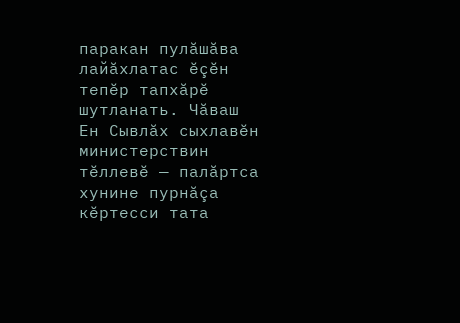паракан пулăшăва лайăхлатас ĕçĕн тепĕр тапхăрĕ шутланать. Чăваш Ен Сывлăх сыхлавĕн министерствин тĕллевĕ — палăртса хунине пурнăçа кĕртесси тата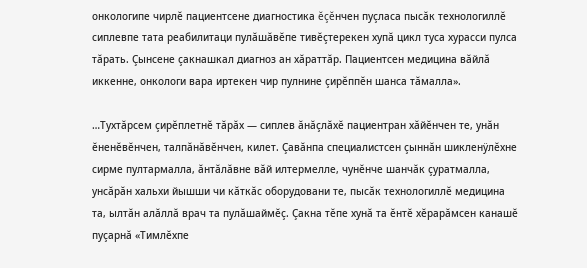онкологипе чирлĕ пациентсене диагностика ĕçĕнчен пуçласа пысăк технологиллĕ сиплевпе тата реабилитаци пулăшăвĕпе тивĕçтерекен хупă цикл туса хурасси пулса тăрать. Çынсене çакнашкал диагноз ан хăраттăр. Пациентсен медицина вăйлă иккенне, онкологи вара иртекен чир пулнине çирĕппĕн шанса тăмалла».

…Тухтăрсем çирĕплетнĕ тăрăх — сиплев ăнăçлăхĕ пациентран хăйĕнчен те, унăн ĕненĕвĕнчен, талпăнăвĕнчен, килет. Çавăнпа специалистсен çыннăн шикленÿлĕхне сирме пултармалла, ăнтăлăвне вăй илтермелле, чунĕнче шанчăк çуратмалла, унсăрăн хальхи йышши чи кăткăс оборудовани те, пысăк технологиллĕ медицина та, ылтăн алăллă врач та пулăшаймĕç. Çакна тĕпе хунă та ĕнтĕ хĕрарăмсен канашĕ пуçарнă «Тимлĕхпе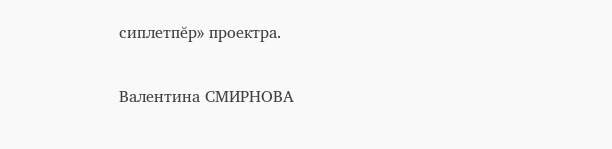сиплетпĕр» проектра.

Валентина СМИРНОВА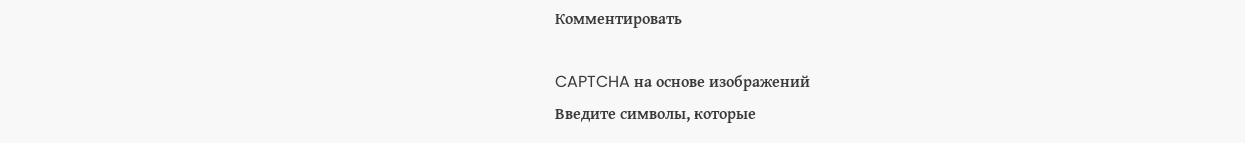Комментировать

CAPTCHA на основе изображений
Введите символы, которые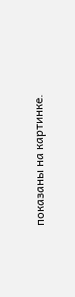показаны на картинке.